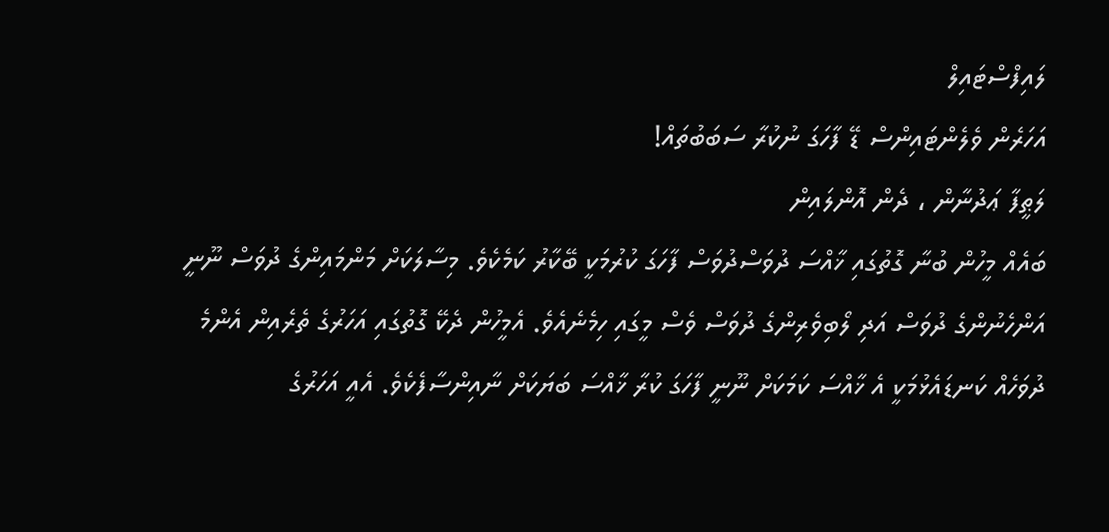ލައިފްސްޓައިލް
އަހަރެން ވެލެންޓައިންސް ޑޭ ފާހަގަ ނުކުރާ ސަބަބުތައް!
ލަޠީފާ ޢަދުނާން ، ދެން އޮންލައިން
ބައެއް މީހުން ބުނާ ގޮތުގައި ޚާއްސަ ދުވަސްދުވަސް ފާހަގަ ކުރުމަކީ ބޭކާރު ކަމެކެވެ. މިސާލަކަށް މަންމައިންގެ ދުވަސް ނޫނީ އަންހެނުންގެ ދުވަސް އަދި ލޯބިވެރިންގެ ދުވަސް ވެސް މީގައި ހިމެނެއެވެ. އެމީހުން ދެކޭ ގޮތުގައި އަހަރުގެ ތެރެއިން އެންމެ ދުވަހެއް ކަނޑައެޅުމަކީ އެ ޚާއްސަ ކަމަކަށް ނޫނީ ފާހަގަ ކުރާ ޚާއްސަ ބަޔަކަށް ނާއިންސާފެކެވެ. އެއީ އަހަރުގެ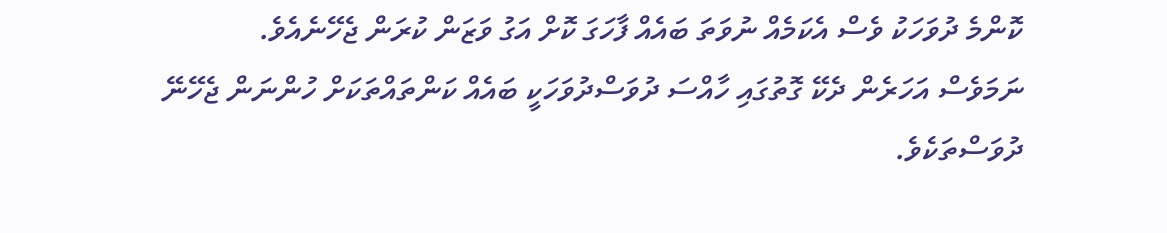ކޮންމެ ދުވަހަކު ވެސް އެކަމެއް ނުވަތަ ބައެއް ފާހަގަ ކޮށް އަގު ވަޒަން ކުރަން ޖެހޭނެއެވެ.
ނަމަވެސް އަހަރެން ދެކޭ ގޮތުގައި ހާއްސަ ދުވަސްދުވަހަކީ ބައެއް ކަންތައްތަކަށް ހުންނަން ޖެހޭނޭ ދުވަސްތަކެވެ.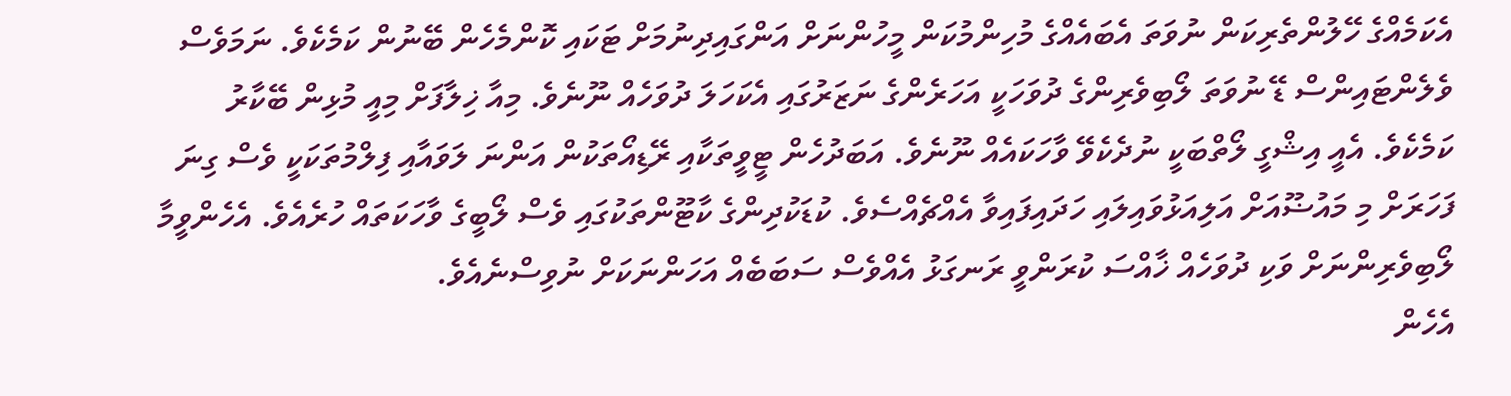އެކަމެއްގެ ހޭލުންތެރިކަން ނުވަތަ އެބައެއްގެ މުހިންމުކަން މީހުންނަށް އަންގައިދިނުމަށް ޓަކައި ކޮންމެހެން ބޭނުން ކަމެކެވެ. ނަމަވެސް ވެލެންޓައިންސް ޑޭ ނުވަތަ ލޯބިވެރިންގެ ދުވަހަކީ އަހަރެންގެ ނަޒަރުގައި އެކަހަލަ ދުވަހެއް ނޫނެވެ. މިއާ ޚިލާފަށް މިއީ މުޅިން ބޭކާރު ކަމެކެވެ. އެއީ އިޝްގީ ލޯތްބަކީ ނުދެކެވޭ ވާހަކައެއް ނޫނެވެ. އަބަދުހެން ޓީވީތަކާއި ރޭޑިއޯތަކުން އަންނަ ލަވައާއި ފިލްމުތަކަކީ ވެސް ގިނަ ފަހަރަށް މި މައުޟޫއަށް އަލިއަޅުވައިލައި ހަދައިފައިވާ އެއްޗެއްސެވެ. ކުޑަކުދިންގެ ކާޓޫންތަކުގައި ވެސް ލޯބީގެ ވާހަކަތައް ހުރެއެވެ. އެހެންވީމާ ލޯބިވެރިންނަށް ވަކި ދުވަހެއް ޚާއްސަ ކުރަންވީ ރަނގަޅު އެއްވެސް ސަބަބެއް އަހަންނަކަށް ނުވިސްނެއެވެ.
އެހެން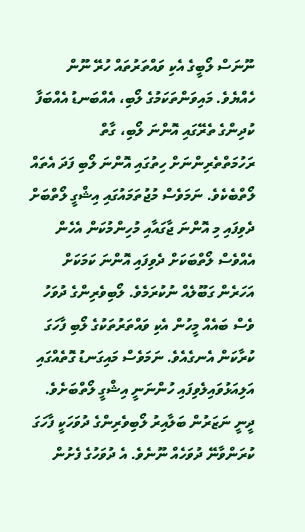ނޫނަސް ލޯބީގެ އެކި ވައްތަރުތައް ހުރޭ ނޫން ހެއްޔެވެ. މައިވަންތަކަމުގެ ލޯބި، އެއްބަނޑު އެއްބަފާ ކުދިންގެ ތެރޭގައި އޮންނަ ލޯބި، ގާތް ރަހުމަތްތެރިންނަށް ހިތުގައި އޮންނަ ލޯބި ފަދަ އެތައް ލޯތްބެކެވެ. ނަމަވެސް މުޖުތަމައުގައި އިޝްގީ ލޯތްބަށް ދެވިފައި މި އޮންނަ ޖާގައާއި މުހިންމުކަން އެހެން އެއްވެސް ލޯތްބަކަށް ދެވިފައި އޮންނަ ކަމަކަށް އަހަރެން ގަބޫލެއް ނުކުރަމެވެ. ލޯބިވެރިންގެ ދުވަހު ވެސް ބައެއް މީހުން އެކި ވައްތަރުތަކުގެ ލޯބި ފާހަގަ ކުރާކަން އެނގެއެވެ. ނަމަވެސް މައިގަނޑު ގޮތެއްގައި އަލިއަޅުވައިލެވިފައި ހުންނަނީ އިޝްގީ ލޯތްބަށެވެ.
ދީނީ ނަޒަރުން ބަލާއިރު ލޯބިވެރިންގެ ދުވަހަކީ ފާހަގަ ކުރަންވާނޭ ދުވަހެއް ނޫނެވެ. އެ ދުވަހުގެ ފެށުން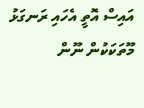އައިސް އޮތީ އެހައި ރަނގަޅު މޫތަކަކުން ނޫން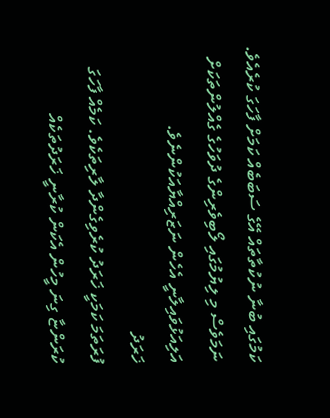ކަމުގައި ބުނާ ނުކުތާތައް އޭގެ ސަބަބެއް ކަމަށް ފާހަގަ ކުރެއެވެ. ނަމަވެސް މި ލިޔުމުގައި ލޯބިވެރިންގެ ދުވަހުގެ ގެއްލުންތަކަށް އަލިއަޅުވައިލާނީ އެހެން ނަޒަރިއްޔާއަކުންނެވެ.
ޚަރަދު
ފުރަތަމަ ކަމަކީ ޚަރަދު ކުރެވިގެންދާ ލާރިތަކެވެ. ކަމެއް ފާހަގަ ކުރަންޏާ ގިނަ މީހުން އެކަން ކުރާނީ ޚަރަދުތަކެއް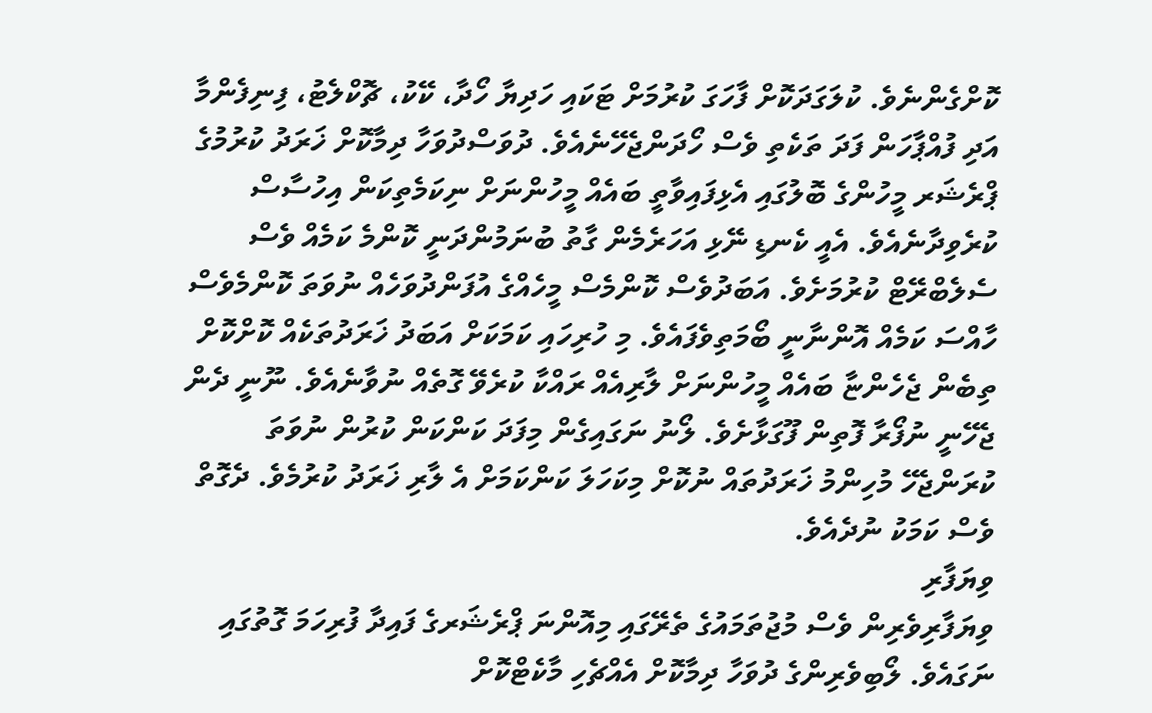ކޮށްގެންނެވެ. ކުލަގަދަކޮށް ފާހަގަ ކުރުމަށް ޓަކައި ހަދިޔާ ހޯދާ، ކޭކު، ޗޮކްލެޓު، ފިނިފެންމާ އަދި ފުއްޕާހަން ފަދަ ތަކެތި ވެސް ހޯދަންޖެހޭނެއެވެ. ދުވަސްދުވަހާ ދިމާކޮށް ޚަރަދު ކުރުމުގެ ޕްރެޝަރ މީހުންގެ ބޮލުގައި އެޅިފައިވާތީ ބައެއް މީހުންނަށް ނިކަމެތިކަން އިހުސާސް ކުރެވިދާނެއެވެ. އެއީ ކެނޑި ނޭޅި އަހަރެމެން ގާތު ބުނަމުންދަނީ ކޮންމެ ކަމެއް ވެސް ސެލެބްރޭޓް ކުރުމަށެވެ. އަބަދުވެސް ކޮންމެސް މީހެއްގެ އުފަންދުވަހެއް ނުވަތަ ކޮންމެވެސް ހާއްސަ ކަމެއް އޮންނާނީ ބޯމަތިވެފައެވެ. މި ހުރިހައި ކަމަކަށް އަބަދު ޚަރަދުތަކެއް ކޮށްކޮށް ތިބެން ޖެހެންޏާ ބައެއް މީހުންނަށް ލާރިއެއް ރައްކާ ކުރެވޭ ގޮތެއް ނުވާނެއެވެ. ނޫނީ ދެން ޖެހޭނީ ނުފޯރާ ފޮތިން ފޫގަޅާށެވެ. ލޯނު ނަގައިގެން މިފަދަ ކަންކަން ކުރުން ނުވަތަ ކުރަންޖެހޭ މުހިންމު ޚަރަދުތައް ނުކޮށް މިކަހަލަ ކަންކަމަށް އެ ލާރި ޚަރަދު ކުރުމެވެ. ދެގޮތް ވެސް ކަމަކު ނުދެއެވެ.
ވިޔަފާރި
ވިޔަފާރިވެރިން ވެސް މުޖުތަމައުގެ ތެރޭގައި މިއޮންނަ ޕްރެޝަރގެ ފައިދާ ފުރިހަމަ ގޮތުގައި ނަގައެވެ. ލޯބިވެރިންގެ ދުވަހާ ދިމާކޮށް އެއްޗެހި މާކެޓްކޮށް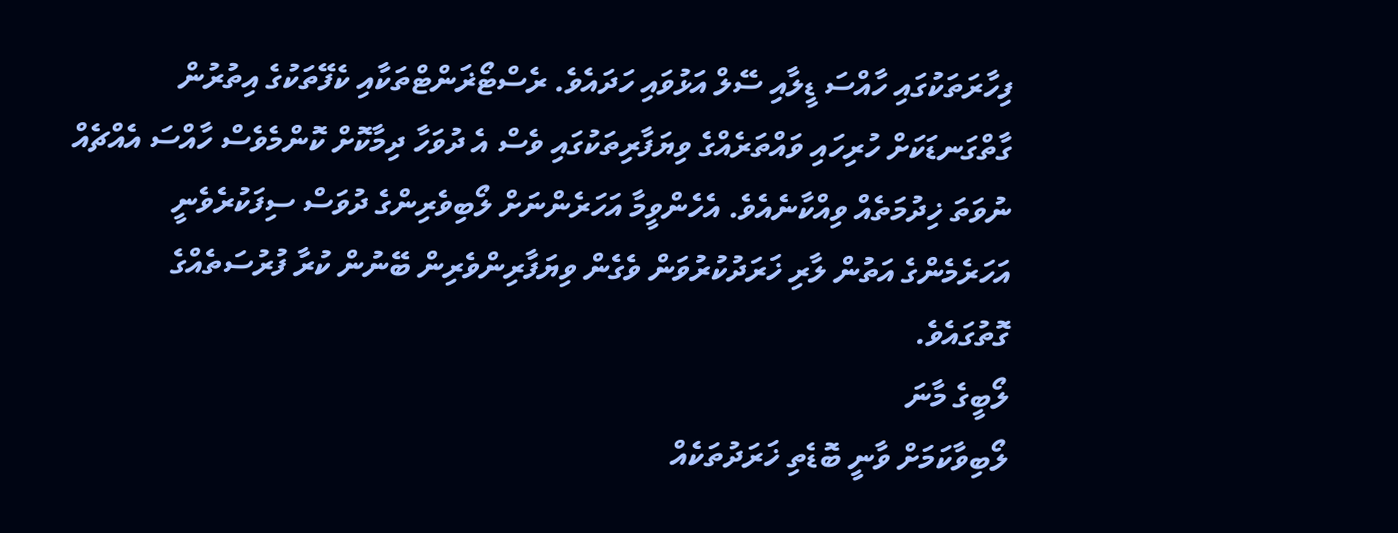ފިހާރަތަކުގައި ހާއްސަ ޑީލާއި ސޭލް އަޅުވައި ހަދައެވެ. ރެސްޓޯޜަންޓްތަކާއި ކެފޭތަކުގެ އިތުރުން ގާތްގަނޑަކަށް ހުރިހައި ވައްތަރެއްގެ ވިޔަފާރިތަކުގައި ވެސް އެ ދުވަހާ ދިމާކޮށް ކޮންމެވެސް ހާއްސަ އެއްޗެއް ނުވަތަ ޚިދުމަތެއް ވިއްކާނެއެވެ. އެހެންވީމާ އަހަރެންނަށް ލޯބިވެރިންގެ ދުވަސް ސިފަކުރެވެނީ އަހަރެމެންގެ އަތުން ލާރި ޚަރަދުކުރުވަން ވެގެން ވިޔަފާރިންވެރިން ބޭނުން ކުރާ ފުރުސަތެއްގެ ގޮތުގައެވެ.
ލޯބީގެ މާނަ
ލޯބިވާކަމަށް ވާނީ ބޮޑެތި ޚަރަދުތަކެއް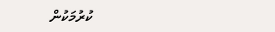ކުރުމަކުން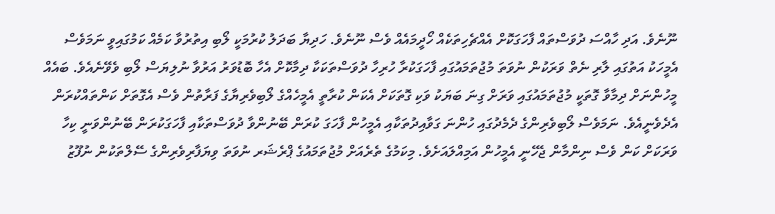ނޫނެވެ. އަދި ހާއްސަ ދުވަސްތައް ފާހަގަކޮށް އެއްޗެހިތަކެއް ހޯދީމައެއް ވެސް ނޫނެވެ. ހަދިޔާ ބަދަލު ކުރުމަކީ ލޯބި އިތުރުވާ ކަމެއް ކަމުގައިވީ ނަމަވެސް އެމީހަކު އަތުގައި ލާރި ނެތް ވަރަކުން ނުވަތަ މުޖުތަމައުގައި ފާހަގަކުރާ ހުރިހާ ދުވަސްތަކަކާ ދިމާކޮށް އެހާ ބޮޑުވަރު އަރުވާ ނުލިޔަސް ލޯބި ވެވޭނެއެވެ. ބައެއް މީހުންނަށް ދިމާވާ ގޮތަކީ މުޖުތަމައުގައި ވަރަށް ގިނަ ބަޔަކު ވަކި ގޮތަކަށް އެކަން ކުރާތީ އެމީހެއްގެ ލޯބިވެރިޔާގެ ފަރާތުން ވެސް އެގޮތަށް ކަންތައްކުރަން އެދެވެނީއެވެ. ނަމަވެސް ލޯބިވެރިންގެ ދެމެދުގައި ހުންނަ ގަވާއިދުތަކާއި އެމީހުން ފާހަގަ ކުރަން ބޭނުންވާ ދުވަސްތަކާއި ފާހަގަކުރަން ބޭނުންވަނީ ކިހާ ވަރަކަށް ކަން ވެސް ނިންމާން ޖެހޭނީ އެމީހުން އަމިއްލައަށެވެ. މިކަމުގެ ތެރެއަށް މުޖުތަމައުގެ ޕްރެޝަރ ނުވަތަ ވިޔަފާރިވެރިންގެ ސޭލްތަކުން ނުފޫޒު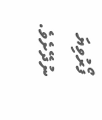ފޯރުވިޔަ ނުދޭށެވެ.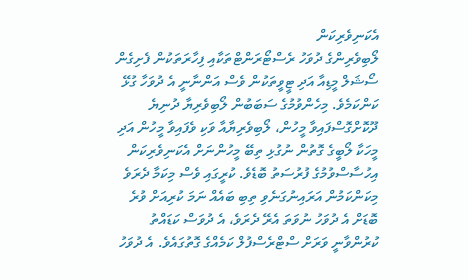އެކަނިވެރިކަން
ލޯބިވެރިންގެ ދުވަހު ރެސްޓޯރަންޓްތަކާއި ފިހާރަތަކުން ފެށިގެން ސޯޝަލް މީޑިއާ އަދި ޓީވީތަކުން ވެސް އަންނާނީ އެ ދުވަހާ ގުޅޭ ކަންކަމެވެ. މިހެންވުމުގެ ސަބަބުން ލޯބިވެރިޔާ ދުނިޔެ ދޫކޮށްގޮސްފައިވާ މީހުން، ލޯބިވެރިޔާއާ ވަކި ވެފައިވާ މީހުން އަދި މީހަކާ ލޯބީގެ ގޮތުން ނުގުޅި ތިބޭ މީހުންނަށް އެކަނިވެރިކަން އިހުސާސްވުމުގެ ފުރުސަތު ބޮޑެވެ. ކުރީގައި ވެސް މިކަމާ ދެރަވެ މިކަންކަމުން އަރައިނުގަނެވި ތިބި ބައެއް ނަމަ ކުރިއަށް ވުރެ ބޮޑަށް އެ ދުވަހު ނުވަތަ އެރޭ ދެރަވެ، އެ ދުވަސް ކަޑައްތު ކުރުންވާނީ ވަރަށް ސްޓްރެސްފުލް ކަމެއްގެ ގޮތުގައެވެ. އެ ދުވަހު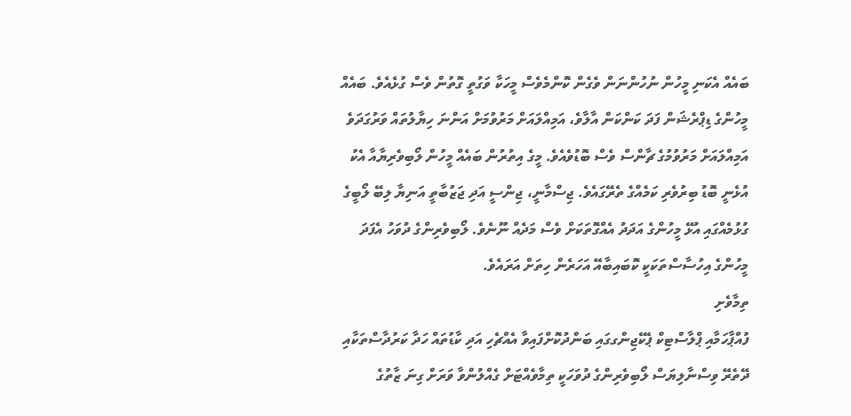ބައެއް އެކަނި މީހުން ނުހުންނަން ވެގެން ކޮންމެވެސް މީހަކާ ވަގުތީ ގޮތުން ވެސް ގުޅެއެވެ. ބައެއް މީހުންގެ ޑިޕްރެޝަން ފަދަ ކަންކަން އާލާވެ، އަމިއްލައަށް މަރުވުމަށް އަންނަ ހިޔާލުތައް ވަރުގަދަވެ އަމިއްލައަށް މަރުވުމުގެ ޗާންސް ވެސް ބޮޑުވެއެވެ. މީގެ އިތުރުން ބައެއް މީހުން ލޯބިވެރިޔާއާ އެކު އުޅެނީ ބޮޑު ބިރުވެރި ކަމެއްގެ ތެރޭގައެވެ. ޖިސްމާނީ، ޖިންސީ އަދި ޖަޒުބާތީ އަނިޔާ ލިބޭ ލޯބީގެ ގުޅުމެއްގައި އުޅޭ މީހުންގެ އަދަދު އެއްގޮތަކަށް ވެސް މަދެއް ނޫނެވެ. ލޯބިވެރިންގެ ދުވަހު އެފަދަ މީހުންގެ އިހުސާސްތަކަކީ ކޮބައިބާއޭ އަހަރެން ހިތަށް އަރައެވެ.
ތިމާވެށި
ފުއްޕާހަމާއި ޕްލާސްޓިކް ޕެކޭޖިންގގައި ބަންދުކޮށްފައިވާ އެއްޗެހި އަދި ކާޑުތައް ހަދާ ކަރުދާސްތަކާއި ދޭތެރޭ ވިސްނާލިޔަސް ލޯބިވެރިންގެ ދުވަހަކީ ތިމާވެއްޓަށް ގެއްލުންވާ ވަރަށް ގިނަ ޒާތުގެ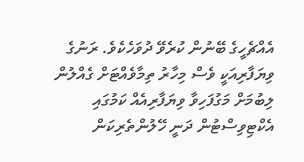އެއްޗެހީގެ ބޭނުން ކުރެވޭ ދުވަހެކެވެ. ރަނުގެ ވިޔަފާރިއަކީ ވެސް މިހާރު ތިމާވެއްޓަށް ގެއްލުން ލިބުމަށް މަގުފަހިވާ ވިޔަފާރިއެއް ކަމުގައި އެކްޓިވިސްޓުން ދަނީ ހޭލުންތެރިކަން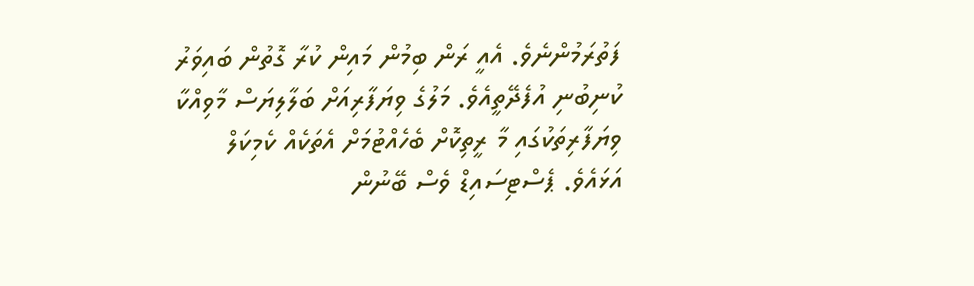ފަތުރަމުންނެވެ. އެއީ ރަން ބިމުން މައިން ކުރާ ގޮތުން ބައިވަރު ކުނިބުނި އުފެދޭތީއެވެ. މަލުގެ ވިޔަފާރިއަށް ބަލާލިޔަސް މާވިއްކާ ވިޔަފާރިތަކުގައި މާ ރީތިކޮށް ބެހެއްޓުމަށް އެތަކެއް ކެމިކަލް އަޅައެވެ. ޕެސްޓިސައިޑް ވެސް ބޭނުން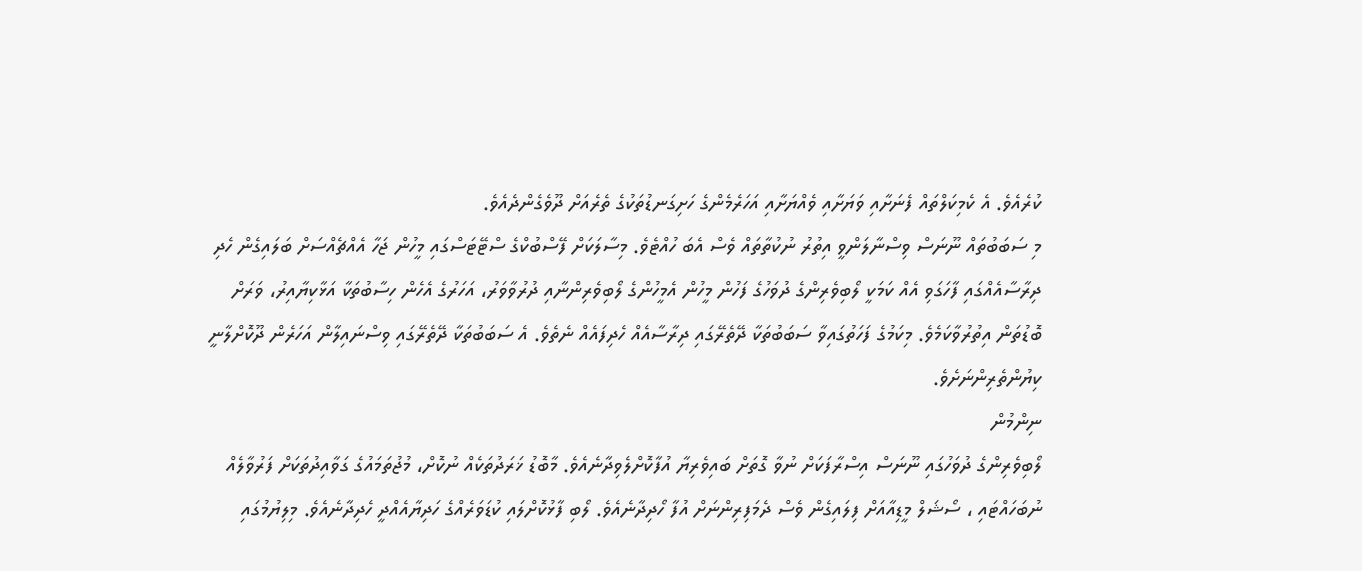ކުރެއެވެ. އެ ކެމިކަލްތައް ފެނަށާއި ވަޔަށާއި ވެއްޔަށާއި އަހަރެމެންގެ ހަށިގަނޑުތަކުގެ ތެރެއަށް ދޫވެގެންދެއެވެ.
މި ސަބަބުތައް ނޫނަސް ވިސްނާލަންވީ އިތުރު ނުކުތާތައް ވެސް އެބަ ހުއްޓެވެ. މިސާލަކަށް ފޭސްބުކްގެ ސްޓޭޓަސްގައި މީހުން ޖަހާ އެއްޗެއްސަށް ބަލައިގެން ހެދި ދިރާސާއެއްގައި ފާހަގަވި އެއް ކަމަކީ ލޯބިވެރިންގެ ދުވަހުގެ ފަހުން މީހުން އެމީހުންގެ ލޯބިވެރިންނާއި ދުރުވާވަރު، އަހަރުގެ އެހެން ހިސާބުތަކާ އަޅާކިޔާއިރު، ވަރަށް ބޮޑުތަން އިތުރުވާކަމެވެ. މިކަމުގެ ފަހަތުގައިވާ ސަބަބުތަކާ ދޭތެރޭގައި ދިރާސާއެއް ހެދިފައެއް ނެތެވެ. އެ ސަބަބުތަކާ ދޭތެރޭގައި ވިސްނައިލާން އަހަރެން ދޫކޮށްލާނީ ކިޔުންތެރިންނަށެވެ.
ނިންމުން
ލޯބިވެރިންގެ ދުވަހުގައި ނޫނަސް އިސްރާފަކަށް ނުވާ ގޮތަށް ބައިވެރިޔާ އުފާކޮށްލެވިދާނެއެވެ. މާބޮޑު ޚަރަދުތަކެއް ނުކޮށް، މުޖުތަމައުގެ ގަވާއިދުތަކަށް ފަރުވާލެއް ނުބަހައްޓައި ، ސޯޝަލް މީޑިއާއަށް ފިލައިގެން ވެސް ދެމަފިރިންނަށް އުފާ ހޯދިދާނެއެވެ. ލޯބި ފާޅުކޮށްލައި ކުޑަވަރެއްގެ ހަދިޔާއެއްދީ ހެދިދާނެއެވެ. މިލިޔުމުގައި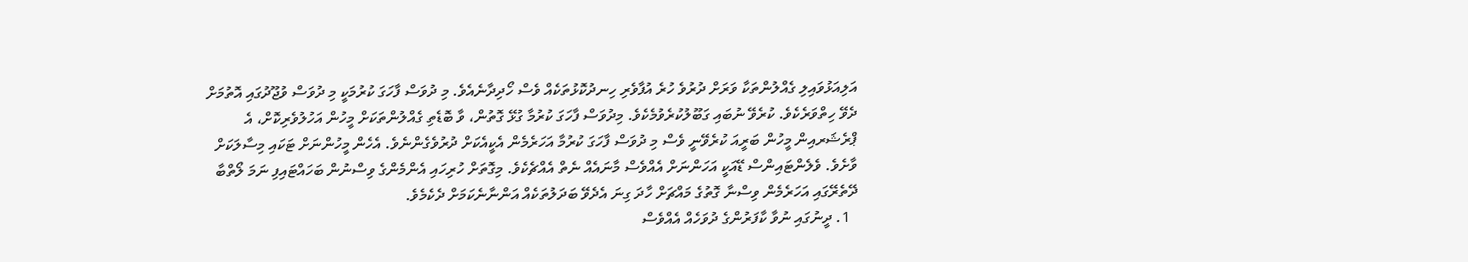އަލިއަޅުވައިލި ގެއްލުންތަކާ ވަރަށް ދުރުވެ ހުރެ އުފާވެރި ހިނދުކޮޅުތަކެއް ވެސް ހޯދިދާނެއެވެ. މި ދުވަސް ފާހަގަ ކުރުމަކީ މި ދުވަސް ވުޖޫދުގައި އޮތުމަށް ދެވޭ ހިތްވަރެކެވެ. ކުރެވޭ ނުބައި ގަބޫލުކުރެވުމެކެވެ. މިދުވަސް ފާހަގަ ކުރުމާ ގުޅޭ ގޮތުން، ވާ ބޮޑެތި ގެއްލުންތަކަށް މީހުން އަހުލުވެރިކޮށް، އެ ޕްރެޝަރއިން މީހުން ބަރީއަ ކުރެވޭނީ ވެސް މި ދުވަސް ފާހަގަ ކުރުމާ އަހަރެމެން އެކީއެކަށް ދުރުވެގެންނެވެ. އެހެން މީހުންނަށް ޓަކައި މިސާލަކަށް ވާށެވެ. ވެލެންޓައިންސް ޑޭއަކީ އަހަންނަށް އެއްވެސް މާނައެއް ނެތް އެއްޗެކެވެ. މިގޮތަށް ހުރިހައި އެންމެންގެ ވިސްނުން ބަހައްޓައިފި ނަމަ ލޯތްބާ ދޭތެރޭގައި އަހަރެމެން ވިސްނާ ގޮތުގެ މައްޗަށް ހާދަ ގިނަ އެދެވޭ ބަދަލުތަކެއް އަންނާނެކަމަށް ދެކެމެވެ.
  1. ދީނުގައި ނުވާ ކާފަރުންގެ ދުވަހެއް އެއްވެސް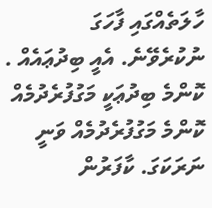ހާލަތެއްގައި ފާހަގަ ނުކުރެވޭނެ. އެއީ ބިދުޢައެއް . ކޮންމެ ބިދުޢަކީ މަގުފުރެދުމެއް ކޮންމެ މަގުފުރެދުމެއް ވަނީ ނަރަކަގަ. ކާފަރުން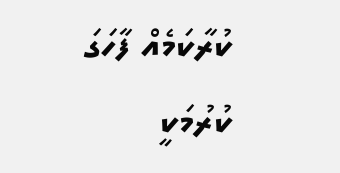ކުރާކަމެއް ފާހަގަ ކުރުމަކީ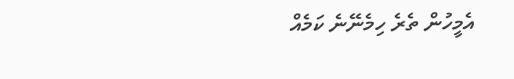އެމީހުން ތެރެ ހިމެނޭނެ ކަމެއް